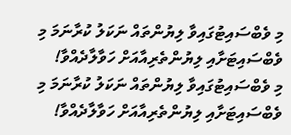މި ވެބްސައިޓުގައިވާ ލިޔުންތައް ނަކަލު ކުރާނަމަ މި ވެބްސައިޓަށާއި ލިޔުންތެރިއާއަށް ހަވާލާދެއްވާ!
މި ވެބްސައިޓުގައިވާ ލިޔުންތައް ނަކަލު ކުރާނަމަ މި ވެބްސައިޓަށާއި ލިޔުންތެރިއާއަށް ހަވާލާދެއްވާ!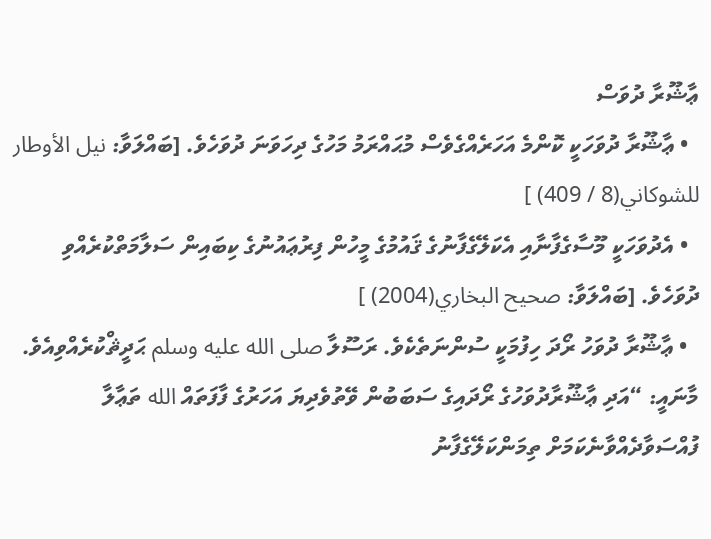ޢާޝޫރާ ދުވަސް
  • ޢާޝޫރާ ދުވަހަކީ ކޮންމެ އަހަރެއްގެވެސް މުޙައްރަމު މަހުގެ ދިހަވަނަ ދުވަހެވެ. [ބައްލަވާ: نيل الأوطار للشوكاني(8 / 409) ]
  • އެދުވަހަކީ މޫސާގެފާނާއި އެކަލޭގެފާނުގެ ޤައުމުގެ މީހުން ފިރުޢައުނުގެ ކިބައިން ސަލާމަތްކުރެއްވި ދުވަހެވެ. [ބައްލަވާ: صحيح البخاري(2004) ]
  • ޢާޝޫރާ ދުވަހު ރޯދަ ހިފުމަކީ ސުންނަތެކެވެ. ރަސޫލާ صلى الله عليه وسلم ޙަދީޘްކުރެއްވިއެވެ.
މާނައީ: “އަދި ޢާޝޫރާދުވަހުގެ ރޯދައިގެ ސަބަބުން ވޭތުވެދިޔަ އަހަރުގެ ފާފަތައް الله ތަޢާލާ ފުއްސަވާދެއްވާނެކަމަށް ތިމަންކަލޭގެފާނު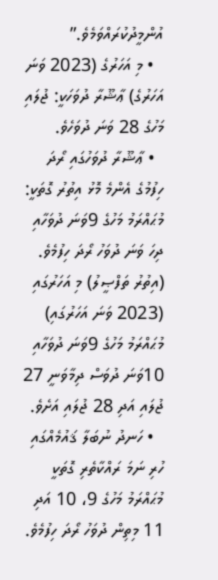އުންމީދުކުރައްވަމެވެ.”
  • މި އަހަރުގެ (2023 ވަނަ އަހަރުގެ) ޢާޝޫރާ ދުވަހަކީ: ޖުލައި މަހުގެ 28 ވަނަ ދުވަހެވެ.
  • ޢާޝޫރާ ދުވަހުގައި ރޯދަ ހިފުމުގެ އެންމެ މޮޅު އިތުރު ގޮތަކީ: މުޙައްރަމު މަހުގެ 9ވަނަ ދުވަހާއި ދިހަ ވަނަ ދުވަހު ރޯދަ ހިފުމެވެ. (އިތުރު ތަފްޞީލު) މި އަހަރުގައި (2023 ވަނަ އަހަރުގައި) މުޙައްރަމު މަހުގެ 9ވަނަ ދުވަހާއި 10ވަނަ ދުވަސް ދިމާވަނީ 27 ޖުލައި އަދި 28 ޖުލައި އަށެވެ.
  • ހަނދު ނުބަލާ ޤައުމެއްގައި ހުރި ނަމަ ރައްކާތެރި ގޮތަކީ މުޙައްރަމު މަހުގެ 9، 10 އަދި 11 މިތިން ދުވަހު ރޯދަ ހިފުމެވެ.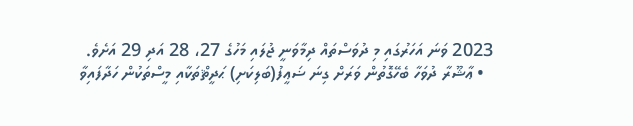2023 ވަނަ އަހަރުގައި މި ދުވަސްތައް ދިމާވަނީ ޖުލައި މަހުގެ 27، 28 އަދި 29 އަށެވެ.
  • ޢާޝޫރާ ދުވަހާ ބެހޭގޮތުން ވަރަށް ގިނަ ޟަޢީފު(ބަލިކަށި) ޙަދީޘްތަކާއި މީސްތަކުން ހަދާފައިވާ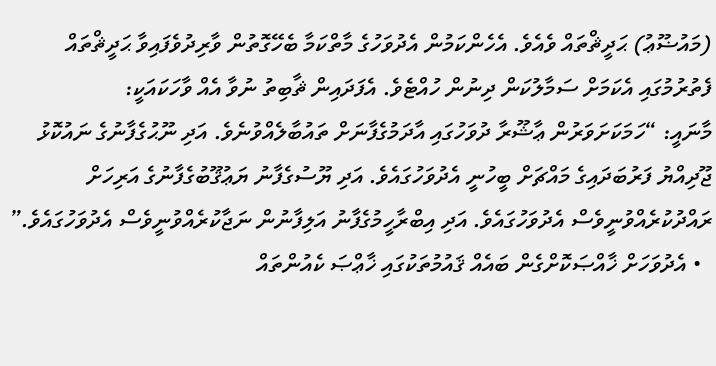(މައުޟޫޢު) ޙަދީޘްތައް ވެއެވެ. އެހެންކަމުން އެދުވަހުގެ މާތްކަމާ ބެހޭގޮތުން ވާރިދުވެފައިވާ ޙަދީޘްތައް ފެތުރުމުގައި އެކަމަށް ސަމާލުކަން ދިނުން ހުއްޓެވެ. އެފަދައިން ޘާބިތު ނުވާ އެއް ވާހަކައަކީ:
މާނައީ: “ހަމަކަށަވަރުން ޢާޝޫރާ ދުވަހުގައި އާދަމުގެފާނަށް ތައުބާލެއްވުނެވެ. އަދި ނޫޙުގެފާނުގެ ނައުކޮޅު ޖޫދިއްޔު ފަރުބަދައިގެ މައްޗަށް ބީހުނީ އެދުވަހުގައެވެ. އަދި ޔޫސުގެފާނު ޔަޢުޤޫބުގެފާނުގެ އަރިހަށް ރައްދުކުރެއްވުނީވެސް އެދުވަހުގައެވެ. އަދި އިބްރާހީމުގެފާނު އަލިފާނުން ނަޖާކުރެއްވުނީވެސް އެދުވަހުގައެވެ.”
  • އެދުވަހަށް ޚާއްޞަކޮށްގެން ބައެއް ޤައުމުތަކުގައި ޚާޢްޞަ ކެއުންތައް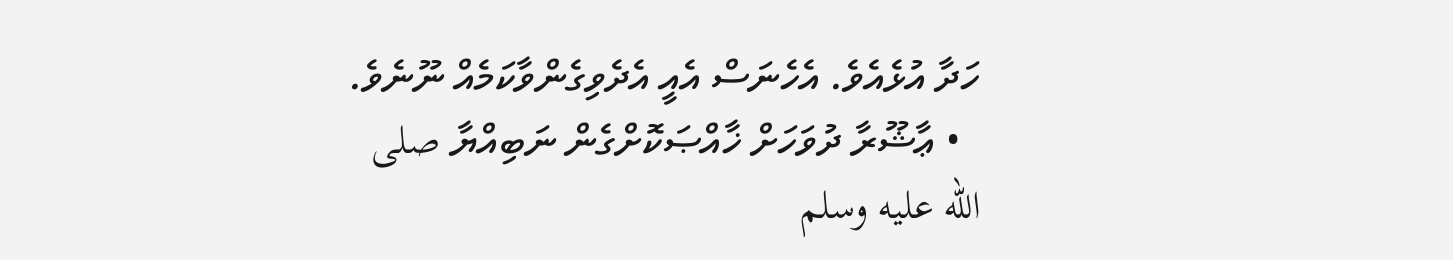ހަދާ އުޅެއެވެ. އެހެނަސް އެއީ އެދެވިގެންވާކަމެއް ނޫނެވެ.
  • ޢާޝޫރާ ދުވަހަށް ޚާއްޞަކޮށްގެން ނަބިއްޔާ صلى الله عليه وسلم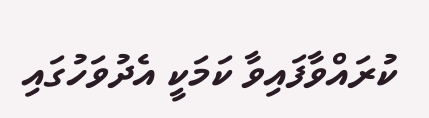ކުރައްވާފައިވާ ކަމަކީ އެދުވަހުގައި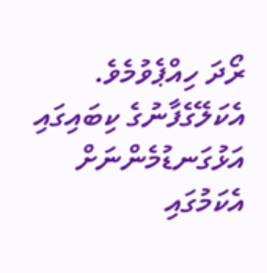ރޯދަ ހިއްޕެވުމެވެ. އެކަލޭގެފާނުގެ ކިބައިގައި އަޅުގަނޑުމެންނަށް އެކަމުގައި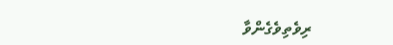ރިވެތިވެގެންވާ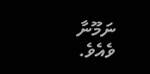ނަމޫނާ ވެއެވެ.